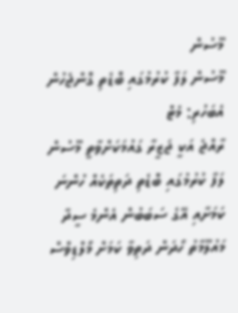މޫސުން
މޫސުން ލަފާ ކުރުމުގައި ބޮޑެތި ގޮންޖެހުން އެބަހުރި: މެޓް
ރާއްޖެ އަކީ ޖަޒީރާ ގައުމަކަށްވާތީ މޫސުން ލަފާ ކުރުމުގައި ބޮޑެތި ދަތިތަކެއް ހުންނަ ކަމަށާއި އޭގެ ސަބަބުން އެންމެ ސީދާ މައުލޫމާތު ހޯދަން ދަތިވާ ކަމަށް މޯލްޑިވްސް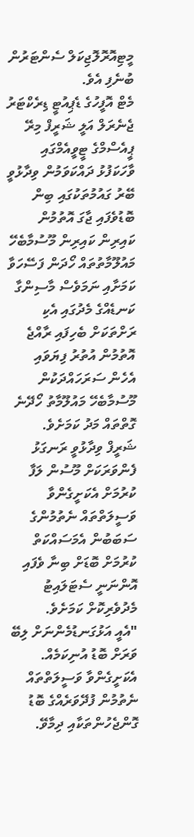މީޓިއޮރޮލޮޖިކަލް ސެންޓަރުން ބުނެފި އެވެ.
މެޓް އޮފީހުގެ ޑެޕިއުޓީ ޑިރެކްޓަރު ޖެނެރަލް އަލީ ޝަރީފް މިރޭ ޕީއެސްމްގެ ޓީވީއެމްގައި ވާހަކަފުޅު ދައްކަވަމުން ވިދާޅުވީ ބޭރު ގައުމުތަކުގައި ބިން ބޮޑުވެފައި ޖާގަ އޮތުމުން ކައިރިން ކައިރިން މޫސުމާބެހޭ މައުލޫމާތުތައް ހޯދަން ފަސޭހަވާ ކަމަށާއި ނަމަވެސް މާސިންގާ ކަނޑެއްގެ މެދުގައި އެކި ރަށްތަކަށް ބެހިފައި ރާއްޖެ އޮތުމުން އުތުރު ފިޔަވައި އެހެން ސަރަހައްދަކުން މޫސުމާބެހޭ މައުލޫމާތު ހޯދޭނެ ގޮތްތައް މަދު ކަމަށެވެ.
ޝަރީފް ވިދާޅުވީ ރަނގަޅު ފެންވަރަކަށް މޫސުން ލަފާ ކުރުމަށް އެކަށީގެންވާ ވަސީލަތްތައް ނެތުމުންގެ ސަބަބުން އެމަސައްކަތް ކުރުމަށް ބޮޑަށް ބިނާ ވެފައި އޮންނަނީ ސެޓަލައިޓު މެދުވެރިކޮށް ކަމަށެވެ.
"އެއީ އަޅުގަނޑުމެންނަށް ލިބޭ ވަރަށް ބޮޑު އުނިކަމެއް. އެކަށީގެންވާ ވަސީލަތްތައް ނެތުމުން ފުދޭވަރެއްގެ ބޮޑު ގޮންޖެހުންތަކާއި ދިމާވޭ.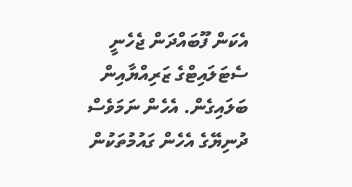އެކަން ފޫބައްދަން ޖެހެނީ ސެޓަލައިޓްގެ ޒަރިއްޔާއިން ބަލައިގެން. އެހެން ނަމަވެސް ދުނިޔޭގެ އެހެން ގައުމުތަކުން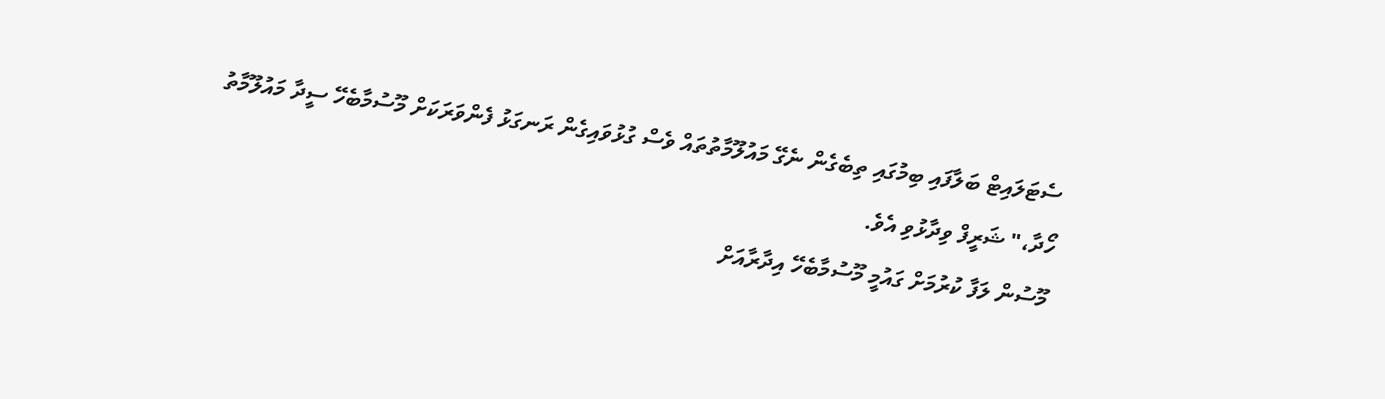ސެޓަލައިޓް ބަލާފައި ބިމުގައި ތިބެގެން ނެގޭ މައުލޫމާތުތައް ވެސް ގުޅުވައިގެން ރަނގަޅު ފެންވަރަކަށް މޫސުމާބެހޭ ސީދާ މައުލޫމާތު ހޯދާ،" ޝަރީފް ވިދާޅުވި އެވެ.
މޫސުން ލަފާ ކުރުމަށް ގައުމީ މޫސުމާބެހޭ އިދާރާއަށް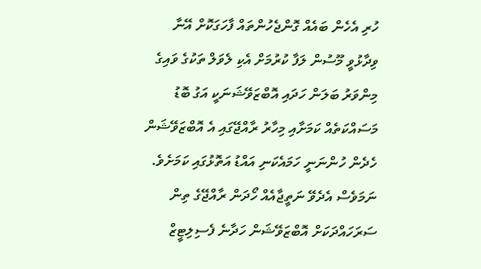ހުރި އެހެން ބައެއް ގޮންޖެހުންތައް ފާހަގަކޮށް އޭނާ ވިދާޅުވީ މޫސުން ލަފާ ކުރުމަށް އެކި ލެވަލް ތަކުގެ ވައިގެ މިންވަރު ބަލަން ހަދައި އޮބްޒަވޭޝަނަކީ އަގު ބޮޑު މަސައްކަތެއް ކަމަށާއި މިހާރު ރާއްޖޭގައި އެ އޮބްޒަވޭޝަން ހެދެން ހުންނަނީ ހަމައެކަނި އައްޑު އަތޮޅުގައި ކަމަށެވެ. ނަމަވެސް އެދެވޭ ނަތީޖާއެއް ހޯދަން ރާއްޖޭގެ ތިން ސަރަހައްދަކަށް އޮބްޒަވޭޝަން ހަދާނެ ފެސިލިޓީޒް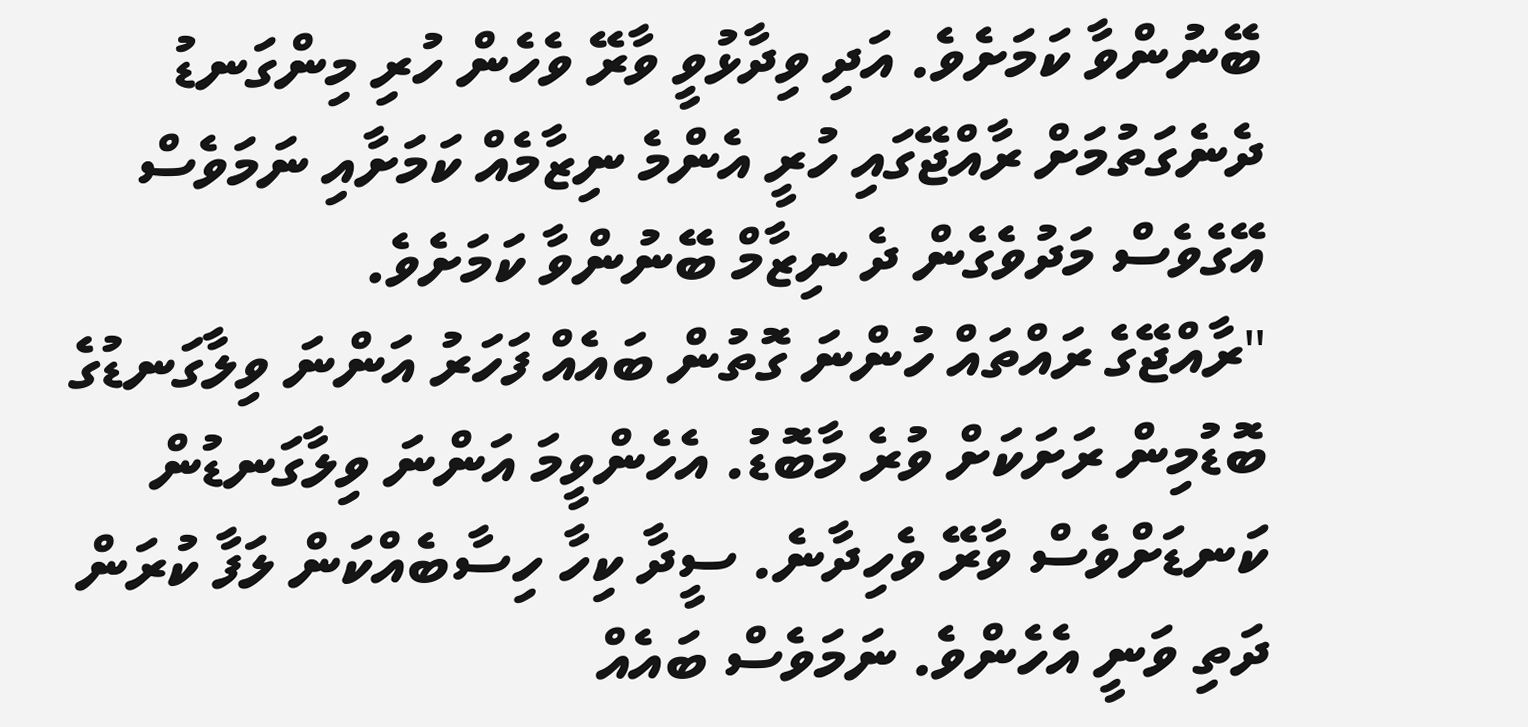ބޭނުންވާ ކަމަށެވެ. އަދި ވިދާޅުވީ ވާރޭ ވެހެން ހުރި މިންގަނޑު ދެނެގަތުމަށް ރާއްޖޭގައި ހުރީ އެންމެ ނިޒާމެއް ކަމަށާއި ނަމަވެސް އޭގެވެސް މަދުވެގެން ދެ ނިޒާމް ބޭނުންވާ ކަމަށެވެ.
"ރާއްޖޭގެ ރައްތައް ހުންނަ ގޮތުން ބައެއް ފަހަރު އަންނަ ވިލާގަނޑުގެ ބޮޑުމިން ރަށަކަށް ވުރެ މާބޮޑު. އެހެންވީމަ އަންނަ ވިލާގަނޑުން ކަނޑަށްވެސް ވާރޭ ވެހިދާނެ. ސީދާ ކިހާ ހިސާބެއްކަން ލަފާ ކުރަން ދަތި ވަނީ އެހެންވެ. ނަމަވެސް ބައެއް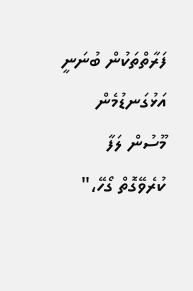ފަރާތްތަކުން ބުނަނީ އަޅުގަނޑުމެން މޫސުން ލަފާ ކުރެވޭގޮތް ގޯހޭ،"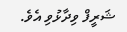ޝަރީފް ވިދާޅުވި އެވެ.